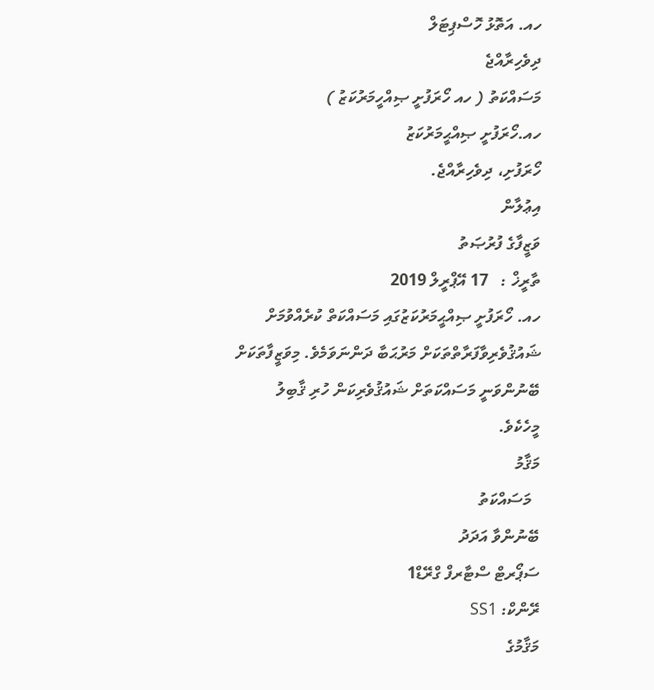ހއ. އަތޮޅު ހޮސްޕިޓަލް
ދިވެހިރާއްޖެ
މަސައްކަތު ( ހއ ހޯރަފުށީ ޞިއްހީމަރުކަޒު )
ހއ.ހޯރަފުށީ ޞިއްޙީމަރުކަޒު
ހޯރަފުށި، ދިވެހިރާއްޖެ.
އިޢުލާން
ވަޒީފާގެ ފުރުޞަތު
ތާރީޚް :   17 އޭޕްރީލް 2019
ހއ. ހޯރަފުށީ ޞިއްޙީމަރުކަޒުގައި މަސައްކަތް ކުރެއްވުމަށް ޝައުޤުވެރިވާފަރާތްތަކަށް މަރުޙަބާ ދަންނަވަމެވެ. މިވަޒީފާތަކަށް ބޭނުންވަނީ މަސައްކަތަށް ޝައުޤުވެރިކަން ހުރި ޤާބިލު މީހެކެވެ.
މަޤާމު
  މަސައްކަތު
ބޭނުންވާ އަދަދު
ސަޕޯރޓް ސްޓާރފް ގްރޭޑް1
ރޭންކް: SS1
މަޤާމުގެ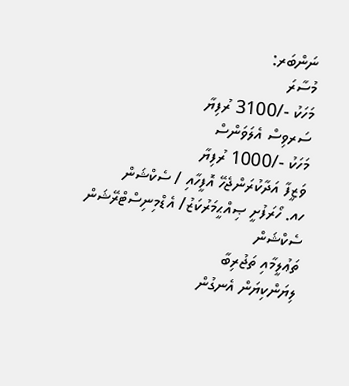ނަންބަރ:
މުސާރަ
މަހަކު -/3100 ރުފިޔާ
ސަރވިސް އެލަވަންސް
މަހަކު -/1000 ރުފިޔާ
ވަޒީފާ އަދާކުރަންޖެހޭ އޮފީހާއި / ސެކްޝަން
ހއ. ހޯރަފުށީ ޞިއްޙީމަރުކަޒު/ އެޑްމިނިސްޓްރޭޝަން ސެކްޝަން
ތަޢުލީމާއި ތަޖުރިބާ
ލިޔަންކިޔަން އެނގުން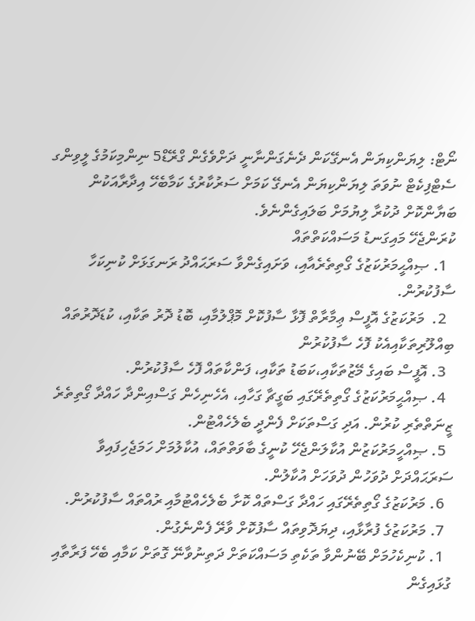ނޯޓް: ލިޔަންކިޔަން އެނގޭކަން ދެނެގަންނާނީ ދަށްވެގެން ގްރޭޑް5 ނިންމިކަމުގެ ލީވިންގ ސެޓްފިކެޓް ނުވަތަ ލިޔަންކިޔަން އެނގޭ ކަމަށް ސަރުކާރުގެ ކަމާބެހޭ އިދާރާއަކުން ބަޔާންކޮށް ދުކުރާ ލިޔުމަށް ބަލައިގެންނެވެ.
ކުރަންޖެހޭ މައިގަނޑު މަސައްކަތްތައް
  1. ޞިއްޙީމަރުކަޒުގެ ގޯތިތެރެއާއި، ވަށައިގެންވާ ސަރަޙައްދު ރަނގަޅަށް ކުނިކަހާ ސާފުކުރުން.
  2.  މަރުކަޒުގެ އޮފީސް ޢިމާރާތް ފޮޅާ ސާފުކޮށް މޮޕްލުމާއި، ބޮޑު ދޮރު ތަކާއި، ކުޑަދޮރުތައް ބިއްލޫރިތަކާއިއެކު ފޮހެ ސާފުކުރުން
  3. އޮފީސް ބައިގެ މޭޒުތަކާއި،ކަބަޑު ތަކާއި، ފަންކާތައް ފޮހެ ސާފުކުރުން.
  4. ޞިއްޙީމަރުކަޒުގެ ގޯތިތެރޭގައި ބަގީޗާ ގަހާއި، އެހެނިހެން ގަސްއިންދާ ހައްދާ ގޯތިތެރެ ޒީނަތްތެރި ކުރުން. އަދި ގަސްތަކަށް ފެންދީ ބެލެހެއްޓުން.
  5. ޞިއްހީމަރުކަޒުން އުކާލަންޖެހޭ ކުނީގެ ބާވަތްތައް، އުކާލުމަށް ހަމަޖެހިފައިވާ ސަރަޙައްދަށް ދުވަހުން ދުވަހަށް އުކާލުން.
  6. މަރުކަޒުގެ ގޯތިތެރޭގައި ހައްދާ ގަސްތައް ކޮށާ ބެލެހެއްޓުމާއި ރުއްތައް ސާފުކުރުން.
  7. މަރުކަޒުގެ ފުރާޅާއި، ދިޔަދޮވިތައް ސާފުކޮށް ވާރޭ ފެންނެގުން.
  1. ކުނިކެހުމަށް ބޭނުންވާ ތަކެތި މަސައްކަތަށް ދަތިނުވާނޭ ގޮތަށް ކަމާއި ބެހޭ ފަރާތާއި ގުޅައިގެން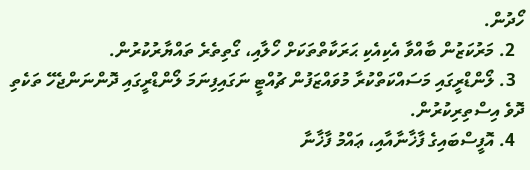ހޯދުން.
  2. މަރުކަޒުން ބާއްވާ އެކިއެކި ޙަރަކާތްތަކަށް ހޯލާއި، ގޯތިތެރެ ތައްޔާރުކުރުން.
  3. ލޯންޑްރީގައި މަސައްކަތްކުރާ މުވައްޒަފުން ޗުއްޓީ ނަގައިފިނަމަ ލޯންޑްރީގައި ދޮންނަންޖެހޭ ތަކެތި ދޮވެ އިސްތިރިކުރުން.
  4. އޮފީސްބައިގެ ފާޚާނާއާއި، ޢައްމު ފާޚާނާ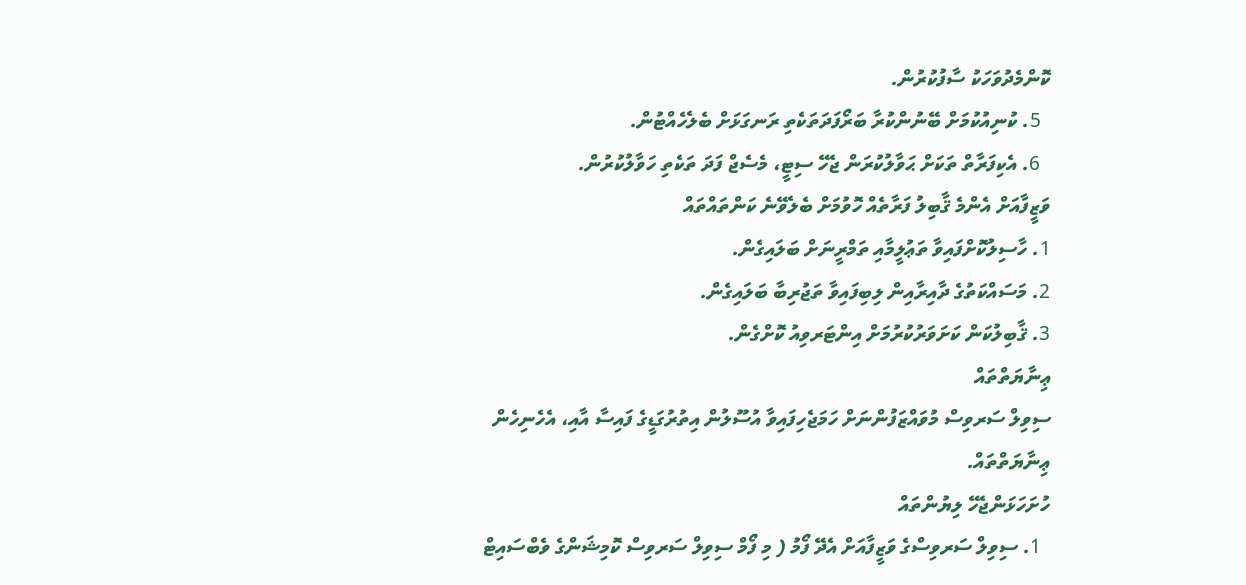ކޮންމެދުވަހަކު ސާފުކުރުން.
  5. ކުނިއުކުމަށް ބޭނުންކުރާ ބަރޯފަދަތަކެތި ރަނގަޅަށް ބެލެހެއްޓުން.
  6. އެކިފަރާތް ތަކަށް ޙަވާލުކުރަން ޖެހޭ ސިޓީ، މެސެޖް ފަދަ ތަކެތި ހަވާލުކުރުން.
ވަޒީފާއަށް އެންމެ ޤާބިލު ފަރާތެއް ހޮވުމަށް ބެލެވޭނެ ކަންތައްތައް
1. ހާސިލުކޮށްފައިވާ ތަޢުލީމާއި ތަމްރީނަށް ބަލައިގެން.
2. މަސައްކަތުގެ ދާއިރާއިން ލިބިފައިވާ ތަޖުރިބާ ބަލައިގެން.
3. ޤާބިލުކަން ކަށަވަރުކުރުމަށް އިންޓަރވިއު ކޮށްގެން.
ޢިނާޔަތްތައް
ސިވިލް ސަރވިސް މުވައްޒަފުންނަށް ހަމަޖެހިފައިވާ އުސޫލުން އިތުރުގަޑީގެ ފައިސާ އާއި، އެހެނިހެން ޢިނާޔަތްތައް.
ހުށަހަޅަންޖެހޭ ލިޔުންތައް
  1. ސިވިލް ސަރވިސްގެ ވަޒީފާއަށް އެދޭ ފޯމު ( މި ފޯމް ސިވިލް ސަރވިސް ކޮމިޝަންގެ ވެބްސައިޓް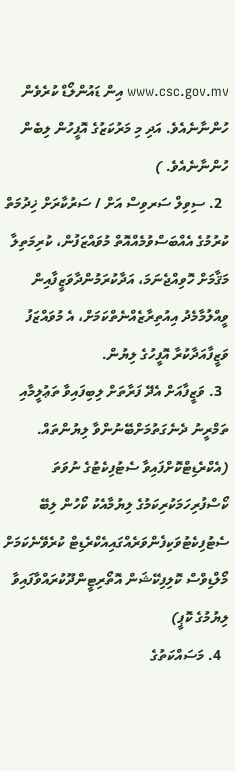www.csc.gov.mv އިން ޑައުންލޯޑް ކުރެވެން ހުންނާނެއެވެ. އަދި މި މަރުކަޒުގެ އޮފީހުން ލިބެން ހުންނާނެއެވެ. )
  2. ސިވިލް ސަރވިސް އަށް / ސަރުކާރަށް ޚިދުމަތް ކުރުމުގެ އެއްބަސްވުމެއްއޮތް މުވައްޒަފުން، ކުރިމަތިލާ މަޤާމަށް ހޮވިއްޖެނަމަ، އަދާކުރަމުންދާވަޒީފާއިން ވީއްލުމާމެދު އިއުތިރާޒެއްނެތްކަމަށް، އެ މުވައްޒަފު ވަޒީފާއަދާކުރާ އޮފީހުގެ ލިޔުން.
  3. ވަޒީފާއަށް އެދޭ ފަރާތަށް ލިބިފައިވާ ތަޢުލީމާއި ތަމްރީނު ދެނެގަތުމަށްބޭނުންވާ ލިޔުންތައް. (އެކްރެޑިޓްކޮށްފައިވާ ސެޓުފިކެޓުގެ ނުވަތަ ކޯސްފުރިހަމަކުރިކަމުގެ ލިޔުމާއެކު ކޯހުން ލިބޭ ސެޓުފިކެޓުވަކިފެންވަރެއްގައިއެކްރެޑިޓް ކުރެވޭނެކަމަށް މޯލްޑިވްސް ކޮލިފިކޭޝަން އޮތޯރިޓީންދޫކުރައްވާފައިވާ ލިޔުމުގެ ކޮޕީ)
  4. މަސައްކަތުގެ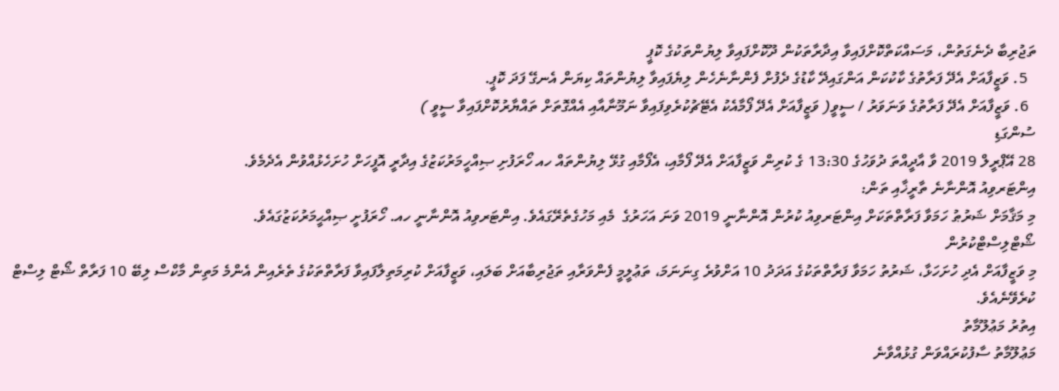ތަޖުރިބާ ދެނެގަތުން، މަސައްކަތްކޮށްފައިވާ އިދާރާތަކުން ދޫކޮށްފައިވާ ލިޔުންތަކުގެ ކޮޕީ
  5. ވަޒީފާއަށް އެދޭ ފަރާތުގެ ކާކުކަން އަންގައިދޭ ކާޑުގެ ދެފުށް ފެންނާނެހެން ލިޔެފައިވާ ލިޔުންތައް ކިޔަން އެނގޭ ފަދަ ކޮޕީ.
  6. ވަޒީފާއަށް އެދޭ ފަރާތުގެ ވަނަވަރު / ސީވީ( ވަޒީފާއަށް އެދޭ ފޯމާއެކު އެޓޭޗުކުރެވިފައިވާ ނަމޫނާއާއި އެއްގޮތަށް ތައްޔާރުކޮށްފައިވާ ސީވީ )
ސުންގަޑި
28 އޭޕްރީލް 2019 ވާ އާދީއްތަ ދުވަހުގެ 13:30 ގެ ކުރިން ވަޒީފާއަށް އެދޭ ފޯމާއި، އެފޯމާއި ގުޅޭ ލިޔުންތައް ހއ ހޯރަފުށި ޞިއްހީމަރުކަޒުގެ އިދާރީ އޮފީހަށް ހުށަހެޅުއްވުން އެދެމެވެ.
އިންޓަރވިއު އޮންނާނެ ތާރީޚާއި ތަން:
މި މަޤާމަށް ޝަރުޠު ހަމަވާ ފަރާތްތަކަށް އިންޓަރވިއު ކުރުން އޮންނާނީ 2019 ވަނަ އަހަރުގެ  މެއި މަހުގެތެރޭގައެވެ. އިންޓަރވިއު އޮންނާނީ ހއ. ހޯރަފުށީ ޞިއްޙީމަރުކަޒުގައެވެ.
ޝޯޓްލިސްޓްކުރުން
މި ވަޒީފާއަށް އެދި ހުށަހަޅާ، ޝަރުތު ހަމަވާ ފަރާތްތަކުގެ އަދަދު 10 އަށްވުރެ ގިނަނަމަ، ތަޢުލީމީ ފެންވަރާއި ތަޖުރިބާއަށް ބަލައި، ވަޒީފާއަށް ކުރިމަތިލާފައިވާ ފަރާތްތަކުގެ ތެރެއިން އެންމެ މަތިން މާކްސް ލިބޭ 10 ފަރާތް ޝޯޓް ލިސްޓް ކުރެވޭނެއެވެ.
އިތުރު މަޢުލޫމާތު
މަޢުލޫމާތު ސާފުކުރައްވަން ގުޅުއްވާނެ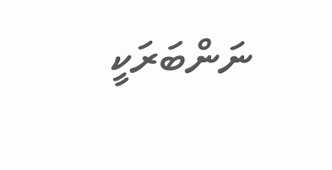ނަންބަރަކީ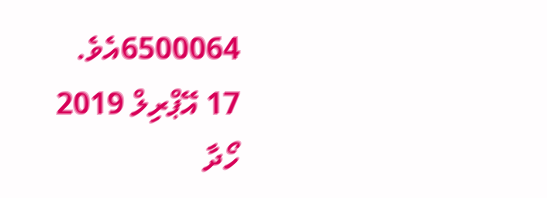6500064އެވެ.
17 އޭޕްރިލް 2019
ހޯދާ